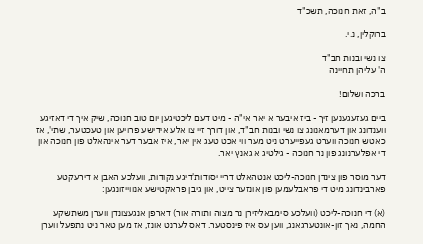ב"ה, זאת חנוכה, תשכ"ד

ברוקלין, נ.י.

צו נשי ובנות חב"ד
ה' עליהן תחיינה

ברכה ושלום!

ביים געזעגענען זיך - ביז איבער א יאר אי"ה - מיט דעם ליכטיגען יום טוב חנוכה, שיק איך די דאזיגע ווענדונג און דערמאנונג צו נשי ובנות חב"ד, און דורך זיי צו אלע אידישע פרויען און טעכטער, שתי', אז כאטש חנוכה ווערט געפייערט ניט מער ווי אכט טעג אין יאר, איז אבער דער אינהאלט פון חנוכה און די אפלערנונג פון נר חנוכה - גילטיג א גאנץ יאר.

דער מוסר פון צינדן חנוכה-ליכט אנטהאלט דריי יסודות'דיגע נקודות, וועלכע האבן א דירעקטע פארבינדונג מיט די פראבלעמען פון אונזער צייט, און גיבן פראקטישע אנווייזונגען:

(א) די חנוכה-ליכט (וועלכע סימבאליזירן נר מצוה ותורה אור) דארפן אנגעצונדן ווערן משתשקע החמה, נאך זון-אונטערגאנג, ווען עס איז פינסטער. דאס לערנט אונז, אז מען טאר ניט נתפעל ווערן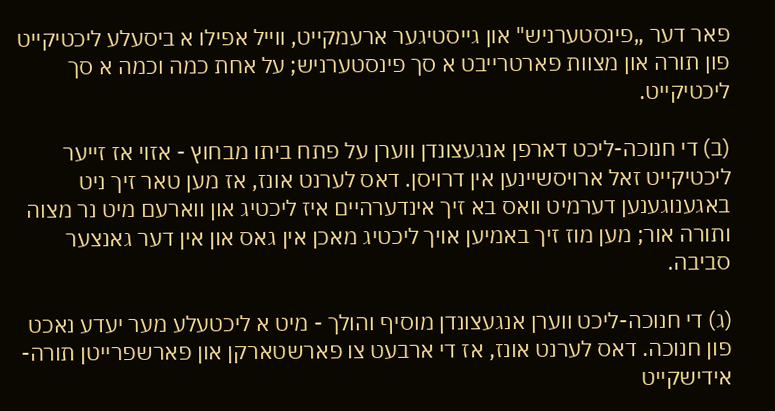פאר דער „פינסטערניש" און גייסטיגער ארעמקייט, ווייל אפילו א ביסעלע ליכטיקייט פון תורה און מצוות פארטרייבט א סך פינסטערניש; על אחת כמה וכמה א סך ליכטיקייט.

(ב) די חנוכה-ליכט דארפן אנגעצונדן ווערן על פתח ביתו מבחוץ - אזוי אז זייער ליכטיקייט זאל ארויסשיינען אין דרויסן. דאס לערנט אונז, אז מען טאר זיך ניט באגענוגענען דערמיט וואס בא זיך אינדערהיים איז ליכטיג און ווארעם מיט נר מצוה ותורה אור; מען מוז זיך באמיען אויך ליכטיג מאכן אין גאס און אין דער גאנצער סביבה.

(ג) די חנוכה-ליכט ווערן אנגעצונדן מוסיף והולך - מיט א ליכטעלע מער יעדע נאכט פון חנוכה. דאס לערנט אונז, אז די ארבעט צו פארשטארקן און פארשפרייטן תורה-אידישקייט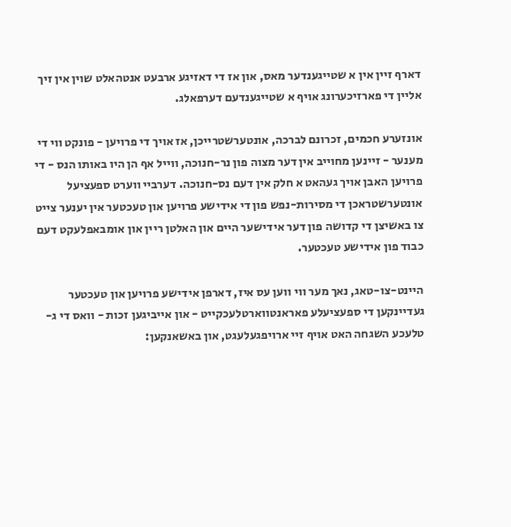דארף זיין אין א שטייגענדער מאס, און אז די דאזיגע ארבעט אנטהאלט שוין אין זיך אליין די פארזיכערונג אויף א שטייגענדעם דערפאלג.

אונזערע חכמים, זכרונם לברכה, אונטערשטרייכן, אז אויך די פרויען - פונקט ווי די מענער - זיינען מחוייב אין דער מצוה פון נר-חנוכה, ווייל אף הן היו באותו הנס - די פרויען האבן אויך געהאט א חלק אין דעם נס-חנוכה. דערביי ווערט ספעציעל אונטערשטראכן די מסירות-נפש פון די אידישע פרויען און טעכטער אין יענער צייט צו באשיצן די קדושה פון דער אידישער היים און האלטן ריין און אומבאפלעקט דעם כבוד פון אידישע טעכטער.

היינט-צו-טאג, נאך מער ווי ווען עס איז, דארפן אידישע פרויען און טעכטער געדיינקען די ספעציעלע פאראנטווארטלעכקייט - און אייביגען זכות - וואס די ג-טלעכע השגחה האט אויף זיי ארויפגעלעגט, און באשאנקען: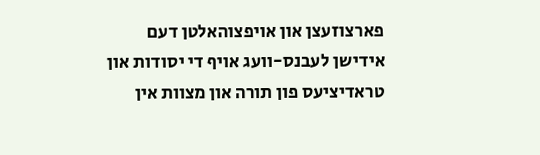פארצוזעצן און אויפצוהאלטן דעם אידישן לעבנס-וועג אויף די יסודות און טראדיציעס פון תורה און מצוות אין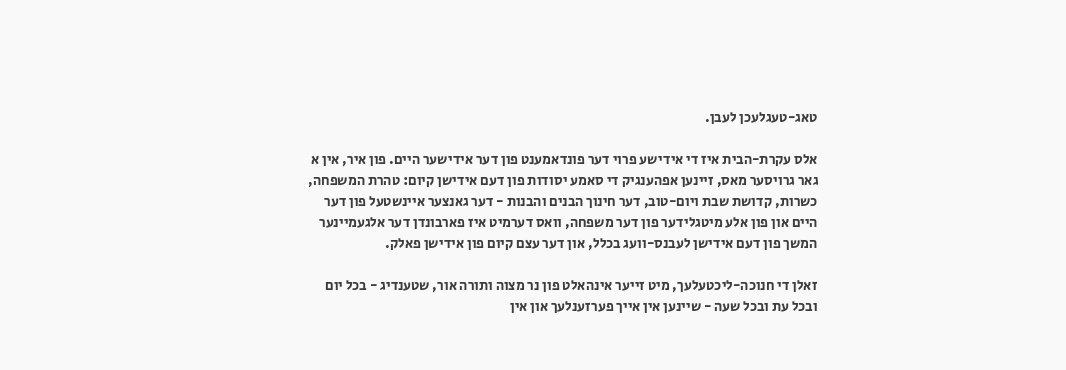טאג-טעגלעכן לעבן.

אלס עקרת-הבית איז די אידישע פרוי דער פונדאמענט פון דער אידישער היים. פון איר, אין א גאר גרויסער מאס, זיינען אפהענגיק די סאמע יסודות פון דעם אידישן קיום: טהרת המשפחה, כשרות, קדושת שבת ויום-טוב, דער חינוך הבנים והבנות - דער גאנצער איינשטעל פון דער היים און פון אלע מיטגלידער פון דער משפחה, וואס דערמיט איז פארבונדן דער אלגעמיינער המשך פון דעם אידישן לעבנס-וועג בכלל, און דער עצם קיום פון אידישן פאלק.

זאלן די חנוכה-ליכטעלעך, מיט זייער אינהאלט פון נר מצוה ותורה אור, שטענדיג - בכל יום ובכל עת ובכל שעה - שיינען אין אייך פערזענלעך און אין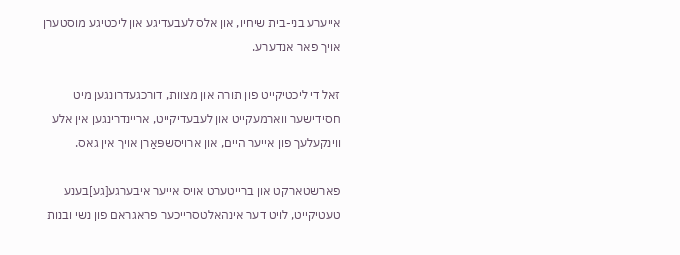אייערע בני-בית שיחיו, און אלס לעבעדיגע און ליכטיגע מוסטערן אויך פאר אנדערע.

זאל די ליכטיקייט פון תורה און מצוות, דורכגעדרונגען מיט חסידישער ווארמעקייט און לעבעדיקייט, אריינדרינגען אין אלע ווינקעלעך פון אייער היים, און ארויסשפּאַרן אויך אין גאס.

פארשטארקט און ברייטערט אויס אייער איבערגע[גע]בענע טעטיקייט, לויט דער אינהאלטסרייכער פראגראם פון נשי ובנות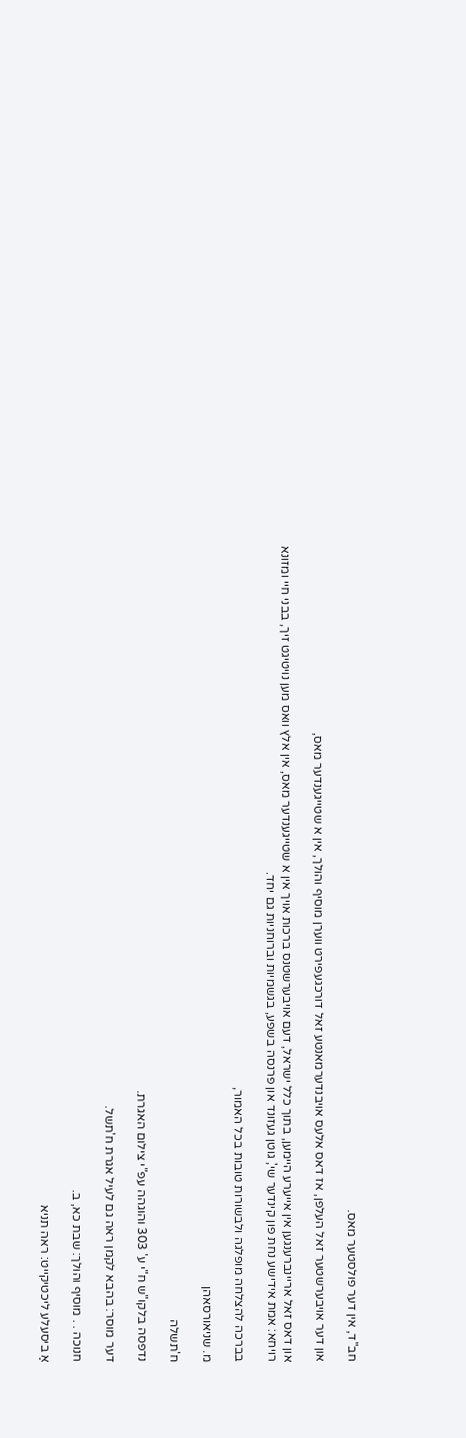חב"ד, אין דער פולסטער מאס.

און דער אויבערשטער זאל העלפן, אז דאס אלעס אויבנדערמאנטע זאל דורכגעפירט ווערן מוסיף והולך, אין א שטייגענדער מאס,

און דאס זאל אריינברענגען אין אייערע היימען, בתוך כלל ישראל, דעם אויבערשטנס ברכות אויך אין א שטייגענדער מאס, אין אלץ וואס מען נויטיגט זיך, בבני חיי ומזונא רויחא: אמת אידישע נחת פון קינדער שי', גוטן געזונד און פרנסה בשפע, בגשמיות וברוחניות גם יחד.

בברכה להצלחה מופלגה ולבשורות טובות בכל האמור,

מ. שניאורסאהן

ח'תשלה

נדפסה בלקו"ש ח"י ע' 303 והוגהה עפ"י צילום האגרת.

דער מוסר: בהבא לקמן ראה גם לעיל אגרת ח'תשל.

חנוכה . . מוסיף והולך: שבת כא, ב.

אַ ביסעלע ליכטיקייט: ראה תניא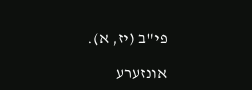פי"ב (יז, א).

אונזערע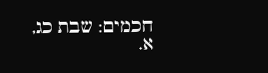חכמים: שבת כג, א.